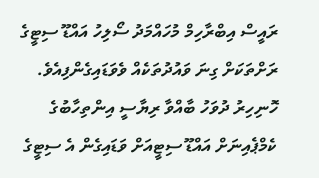ރައީސް އިބްރާހިމް މުހައްމަދު ސޯލިހު އައްޑޫ ސިޓީގެ ރަށްތަކަށް ގިނަ ވައުދުތަކެއް ވެވަޑައިގެންފިއެވެ.
ހޮނިހިރު ދުވަހު ބާއްވާ ރިޔާސީ އިންތިހާބުގެ ކެމްޕެއިނަށް އައްޑޫ ސިޓީއަށް ވަޑައިގެން އެ ސިޓީގެ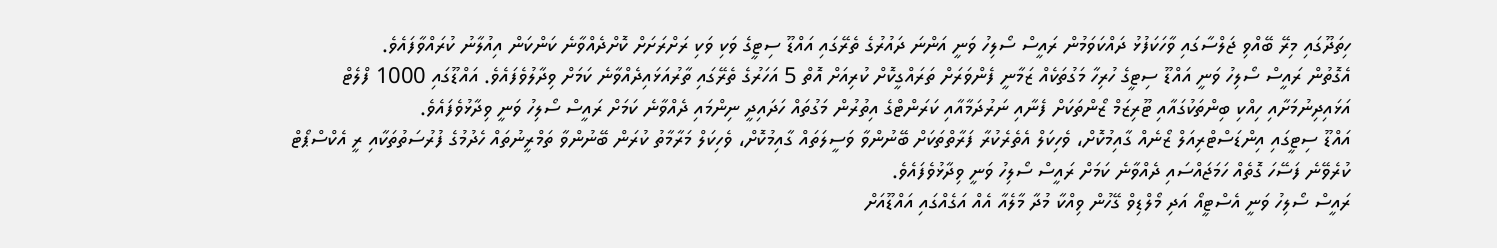ހިތަދޫގައި މިރޭ ބޭއްވި ޖަލްސާގައި ވާހަކަފުޅު ދައްކަވަމުން ރައީސް ސޯލިހު ވަނީ އަންނަ ދައުރުގެ ތެރޭގައި އައްޑޫ ސިޓީގެ ވަކި ވަކި ރަށްރަށަށް ކޮށްދެއްވާނެ ކަންކަން އިއުލާނު ކުރައްވާފައެވެ.
އެގޮތުން ރައީސް ސޯލިހު ވަނީ އައްޑޫ ސިޓީގެ ހުރިހާ މަގުތަކެއް ޒަމާނީ ފެންވަރަށް ތަރައްގީކޮށް ކުރިއަށް އޮތް 5 އަހަރުގެ ތެރޭގައި ތާރުއަޅައިދެއްވާނެ ކަމަށް ވިދާލުވެފައެވެ. އައްޑޫގައި 1000 ފްލެޓް އަޅައިދިނުމަށާއި ހިއްކި ބިންތަކުގައާއި ޓޫރިޒަމް ޒޯންތަކަށް ފެނާއި ނަރުދަމާއާއި ކަރަންޓްގެ އިތުރުން މަގުތައް ހަދައިދީ ނިންމައި ދެއްވާނެ ކަމަށް ރައީސް ސޯލިހު ވަނީ ވިދާޅުވެފައެވެ.
އައްޑޫ ސިޓީގައި އިންޑަސްޓްރިއަލް ޒޯނެއް ގާއިމުކޮށް، ވެހިކަލް އެތެރެކުރާ ފަރާތްތަކަށް ބޭނުންވާ ވަސީލަތައް ގާއިމުކޮށް، ވެހިކަލް މަރާމާތު ކުރަން ބޭނުންވާ ތަމްރީނުތައް ހެދުމުގެ ފުރުސަތުތަކާއި ރީ އެކްސްޕޯޓް ކުރެވޭނެ ފަސޭހަ ގޮތެއް ހަމަޖައްސައި ދެއްވާނެ ކަމަށް ރައީސް ސޯލިހު ވަނީ ވިދާޅުވެފައެވެ.
ރައީސް ސޯލިހު ވަނީ އެސްޓީއޯ އަދި މޯލްޑިވް ގޭހުން ވިއްކާ މުދާ މާލެއާ އެއް އަގެއްގައި އައްޑޫއަށް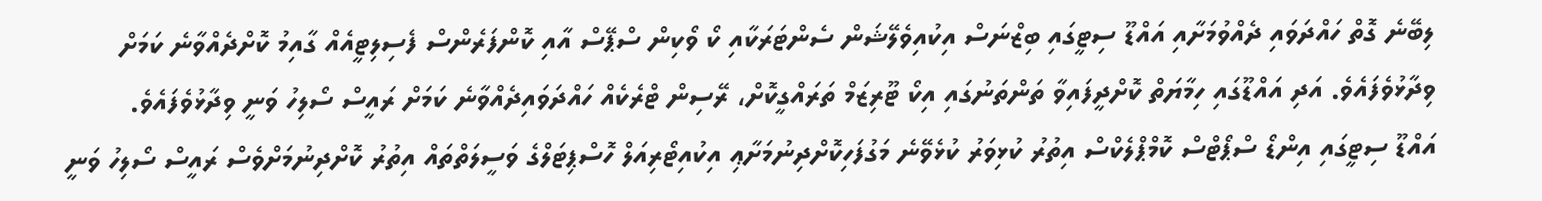ލިބޭނެ ގޮތް ހައްދަވައި ދެއްވުމަށާއި އައްޑޫ ސިޓީގައި ބިޒްނަސް އިކުއިވެލޭޝަން ސެންޓަރަކާއި ކޯ ވޯކިން ސްޕޭސް އާއި ކޮންފަރެންސް ފެސިލިޓީއެއް ގާއިމު ކޮށްދެއްވާނެ ކަމަށް ވިދާޅުވެފައެވެ. އަދި އައްޑޫގައި ހިމާޔަތް ކޮށްދީފައިވާ ތަންތަނުގައި އިކޯ ޓޫރިޒަމް ތަރައްގީކޮށް، ރޭސިން ޓްރެކެއް ހައްދަވައިދެއްވާނެ ކަމަށް ރައީސް ސޯލިހު ވަނީ ވިދާޅުވެފައެވެ.
އައްޑޫ ސިޓީގައި އިންޑޯ ސްޕޯޓްސް ކޮމްޕްލެކްސް އިތުރު ކުޅިވަރު ކުޅެވޭނެ މަގުފަހިކޮށްދިނުމަށާޢި އިކުއިޓޯރިއަލް ހޮސްޕިޓަލްގެ ވަސީލަތްތައް އިތުރު ކޮށްދިނުމަށްވެސް ރައީސް ސޯލިހު ވަނީ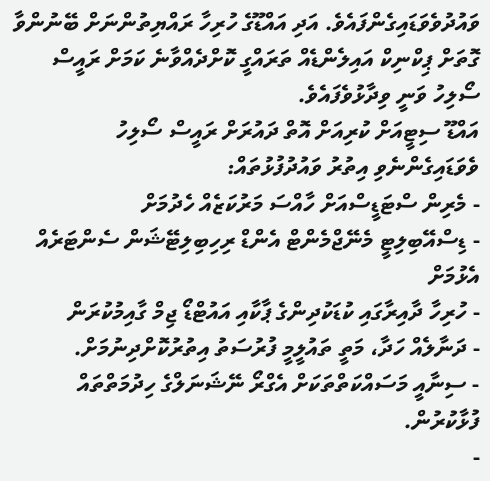ވައުދުވެވަޑައިގެންފައެވެ. އަދި އައްޑޫގެ ހުރިހާ ރައްޔިތުންނަށް ބޭނުންވާ ގޮތަށް ޕިކްނިކް އައިލެންޑެއް ތަރައްގީ ކޮށްދެއްވާނެ ކަމަށް ރައީސް ސޯލިހު ވަނީ ވިދާޅުވެފައެވެ.
އައްޑޫ ސިޓީއަށް ކުރިއަށް އޮތް ދައުރަށް ރައީސް ސޯލިހު ވެވަޑައިގެންނެވި އިތުރު ވައުދުފުޅުތައް:
- މެރިން ސްޓަޑީސްއަށް ހާއްސަ މަރުކަޒެއް ހެދުމަށް
- ޑިސްއޭބިލިޓީ މެނޭޖްމެންޓް އެންޑް ރިހިބިލިޓޭޝަން ސެންޓަރެއް އެޅުމަށް
- ހުރިހާ ދާއިރާގައި ކުޑަކުދިންގެ ޕާކާއި އައުޓްޑޯ ޖިމް ގާއިމުކުރަން
- ދަނާލެއް ހަދާ، މަތީ ތައުލީމީ ފުރުސަތު އިތުރުކޮށްދިނުމަށް.
- ސިނާއީ މަސައްކަތްތަކަށް އެގްރޯ ނޭޝަނަލްގެ ހިދުމަތްތައް ފުޅާކުރުން.
-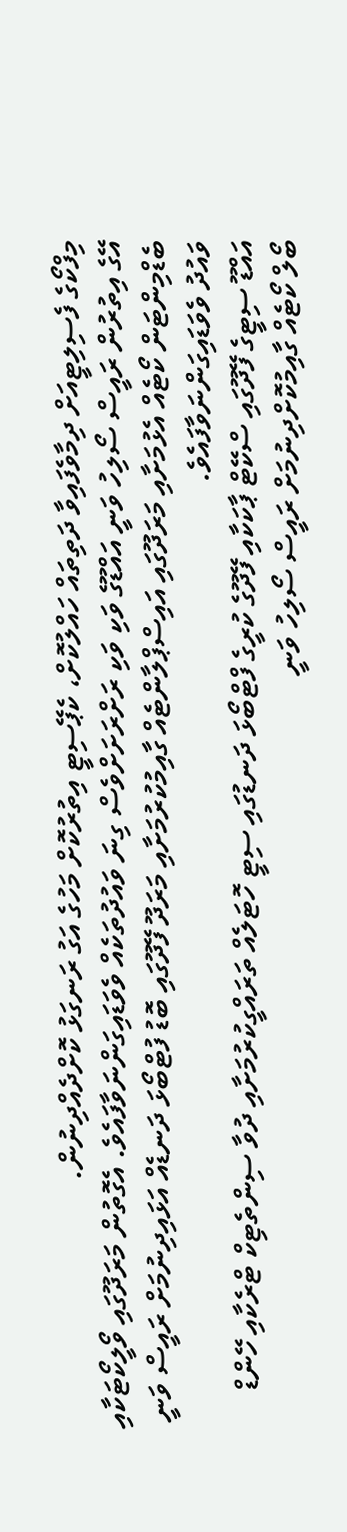މިފްކޯގެ ފެސިލިޓީއަށް ދިމާވެފައިވާ ދަތިތައް ހައްލުކޮށް، ކެޕޭސިޓީ އިތުރުކޮށް މަހުގެ އަގު ރަނގަޅު ކޮށްދެއްދިނުން.
އޭގެ އިތުރުން ރައީސް ސޯލިހު ވަނީ އައްޑޫގެ ވަކި ވަކި ރަށްރަށަށްވެސް ގިނަ ވައުދުތަކެއް ވެވަޑައިގަންނަވާފައެވެ. އެގޮތުން މަރަދޫގައި ވޯލީކޯޓަކާއި ބެޑްމިންޓަން ކޯޓެއް އެޅުމަށާއި މަރަދޫގައި އައިސްޕްލާންޓެއް ގާއިމުކުރުމަށާއި މަރަދޫ ފޭދޫގައި ބޮޑު ފުޓްބޯޅަ ދަނޑެއް އަޅައިދިނުމަށް ރައީސް ވަނީ ވައުދު ވެވަޑައިގަންނަވާފައެވެ.
އައްޑޫ ސިޓީގެ ފޭދޫގައި ސްކޭޓް ޕާކަކާއި ފޭދޫގެ ކުރީގެ ފްޓްބޯޅަ ދަނޑުގައި ސިޓީ ހޮޓަލެއް ތަރައްގީކުރުމަށާއި ދުވާ ސިންތެޓިކް ޓްރެކާއި ހޭންޑް ބޯލް ކޯޓެއް ގާއިމުކޮށްދިނުމަށް ރައީސް ސޯލިހު ވަނީ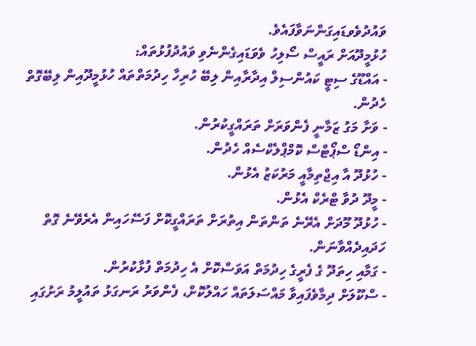ވައުދުވެވޑައިގަންނަވާފައެވެ.
ހުޅުމީދޫއަށް ރައީސް ސޯލިހު ވެވަޑައިގެންނެވި ވައުދުފުޅުތައް:
- އައްޑޫގެ ސިޓީ ކައުންސިލް އިދާރާއިން ލިބޭ ހުރިހާ ހިދުމަތްތައް ހުޅުމީދޫއިން ލިބޭގޮތް ހެދުން.
- ވަށާ މަގު ޒަމާނީ ފެންވަރަށް ތަރައްގީކުރުން.
- އިންޑޯ ސްޕޯޓްސް ކޮމްޕްލެކްސެއް ހެދުން.
- ހުޅުދޫ އާ އިޖްތިމާއީ މަރުކަޒު އެޅުން.
- މީދޫ ދުވާ ޓްރެކް އެޅުން.
- ހުޅުދޫ މޫދަށް އެރޭނެ ތަންތަން އިތުރަށް ތަރައްގީކޮށް ފަސޭހައިން އެރެވޭނެ ގޮތް ހަދައިދެއްވާނަން.
- ގަމާއި ހިތަދޫ ގެ ފެރީގެ ހިދުމަތް އަވަސްކޮށް އެ ހިދުމަތް ފުޅާކުރުން.
- ސްކޫލަށް ދިމާވެފައިވާ މައްސަލަތައް ހައްލުކޮށް، ފެންވަރު ރަނގަޅު ތައުލީމު ރަށުގައި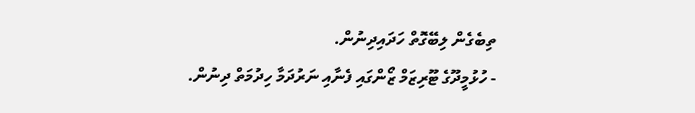ތިބެގެން ލިބޭގޮތް ހަދައިދިނުން.
- ހުޅުމީދޫގެ ޓޫރިޒަމް ޒޯންގައި ފެނާއި ނަރުދަމާ ހިދުމަތް ދިނުން.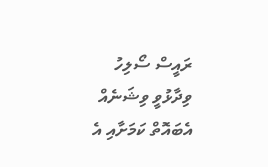ރައީސް ސޯލިހު ވިދާޅުވީ ވިޝަނެއް އެބައޮތް ކަމަށާއި އެ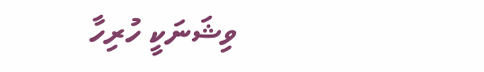ވިޝަނަކީ ހުރިހާ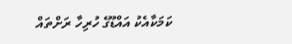ކަމަކާއެކު އައްޑޫގެ ހުރިހާ ރަށްތައް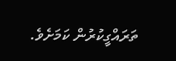ތަރައްގީކުރުން ކަމަށެވެ.